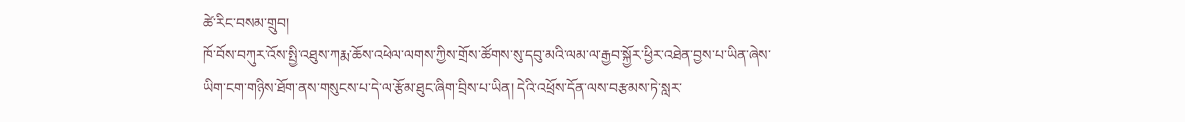ཚེ་རིང་བསམ་གྲུབ།
ཁོ་བོས་བཀུར་འོས་སྤྱི་འཐུས་ཀརྨ་ཆོས་འཕེལ་ལགས་ཀྱིས་གྲོས་ཚོགས་སུ་དབུ་མའི་ལམ་ལ་རྒྱབ་སྐྱོར་ཕྱིར་འཐེན་བྱས་པ་ཡིན་ཞེས་ཡིག་ངག་གཉིས་ཐོག་ནས་གསུངས་པ་དེ་ལ་རྩོམ་ཐུང་ཞིག་བྲིས་པ་ཡིན། དེའི་འཕྲོས་དོན་ལས་བརྩམས་ཏེ་སླར་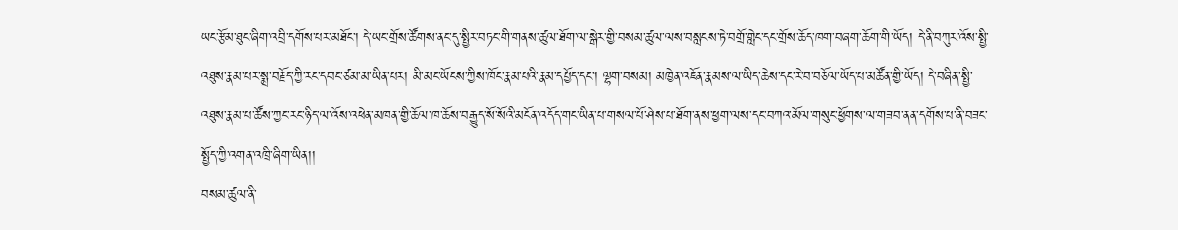ཡང་རྩོམ་ཐུང་ཞིག་འབྲི་དགོས་པར་མཐོང་། དེ་ཡང་གྲོས་ཚོགས་ནང་དུ་སྤྱིར་བཏང་གི་གནས་ཚུལ་ཐོག་ལ་སྒེར་གྱི་བསམ་ཚུལ་ལས་བསླངས་ཏེ་བགྲོ་གླེང་དང་གྲོས་ཆོད་ཁག་བཞག་ཆོག་གི་ཡོད། དེ་ནི་བཀུར་འོས་སྤྱི་འཐུས་རྣམ་པར་སྨྲ་བརྗོད་ཀྱི་རང་དབང་ཙམ་མ་ཡིན་པར། མི་མང་ཡོངས་ཀྱིས་ཁོང་རྣམ་པའི་རྣམ་དཔྱོད་དང་། ལྷག་བསམ། མཁྱེན་འཇོན་རྣམས་ལ་ཡིད་ཆེས་དང་རེ་བ་བཅོལ་ཡོད་པ་མཚོན་གྱི་ཡོད། དེ་བཞིན་སྤྱི་འཐུས་རྣམ་པ་ཚོས་ཀྱང་རང་ཉིད་ལ་འོས་འཕེན་མཁན་གྱི་ཆོལ་ཁ་ཆོས་བརྒྱུད་སོ་སོའི་མངོན་འདོད་གང་ཡིན་པ་གསལ་པོ་ཤེས་པ་ཐོག་ནས་ཕྱག་ལས་དང་བཀའ་མོལ་གསུང་ཕྱོགས་ལ་གཟབ་ནན་དགོས་པ་ནི་བཟང་སྤྱོད་ཀྱི་འགན་འཁྲི་ཞིག་ཡིན།།
བསམ་ཚུལ་ནི་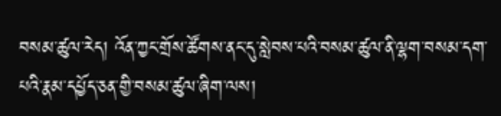བསམ་ཚུལ་རེད། འོན་ཀྱང་གྲོས་ཚོགས་ནང་དུ་སླེབས་པའི་བསམ་ཚུལ་ནི་ལྷག་བསམ་དག་པའི་རྣམ་དཔྱོད་ཅན་གྱི་བསམ་ཚུལ་ཞིག་ལས།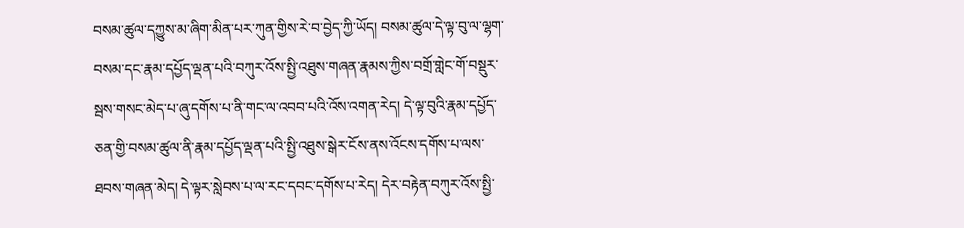བསམ་ཚུལ་དཀྱུས་མ་ཞིག་མིན་པར་ཀུན་གྱིས་རེ་བ་བྱེད་ཀྱི་ཡོད། བསམ་ཚུལ་དེ་ལྟ་བུ་ལ་ལྷག་བསམ་དང་རྣམ་དཔྱོད་ལྡན་པའི་བཀུར་འོས་སྤྱི་འཐུས་གཞན་རྣམས་ཀྱིས་བགྲོ་གླེང་གོ་བསྡུར་སྦས་གསང་མེད་པ་ཞུ་དགོས་པ་ནི་གང་ལ་འབབ་པའི་འོས་འགན་རེད། དེ་ལྟ་བུའི་རྣམ་དཔྱོད་ཅན་གྱི་བསམ་ཚུལ་ནི་རྣམ་དཔྱོད་ལྡན་པའི་སྤྱི་འཐུས་སྒེར་ངོས་ནས་འོངས་དགོས་པ་ལས་ཐབས་གཞན་མེད། དེ་ལྟར་སླེབས་པ་ལ་རང་དབང་དགོས་པ་རེད། དེར་བརྟེན་བཀུར་འོས་སྤྱི་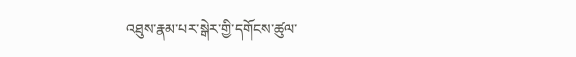འཐུས་རྣམ་པར་སྒེར་གྱི་དགོངས་ཚུལ་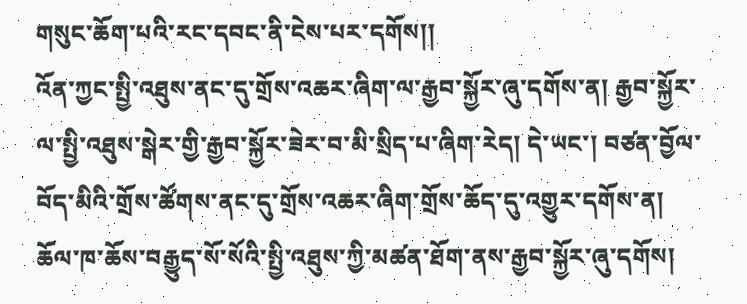གསུང་ཆོག་པའི་རང་དབང་ནི་ངེས་པར་དགོས།།
འོན་ཀྱང་སྤྱི་འཐུས་ནང་དུ་གྲོས་འཆར་ཞིག་ལ་རྒྱབ་སྐྱོར་ཞུ་དགོས་ན། རྒྱབ་སྐྱོར་ལ་སྤྱི་འཐུས་སྒེར་གྱི་རྒྱབ་སྐྱོར་ཟེར་བ་མི་སྲིད་པ་ཞིག་རེད། དེ་ཡང་། བཙན་བྱོལ་བོད་མིའི་གྲོས་ཚོགས་ནང་དུ་གྲོས་འཆར་ཞིག་གྲོས་ཆོད་དུ་འགྱུར་དགོས་ན། ཆོལ་ཁ་ཆོས་བརྒྱུད་སོ་སོའི་སྤྱི་འཐུས་ཀྱི་མཚན་ཐོག་ནས་རྒྱབ་སྐྱོར་ཞུ་དགོས།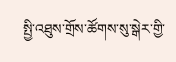སྤྱི་འཐུས་གྲོས་ཚོགས་སུ་སྒེར་གྱི་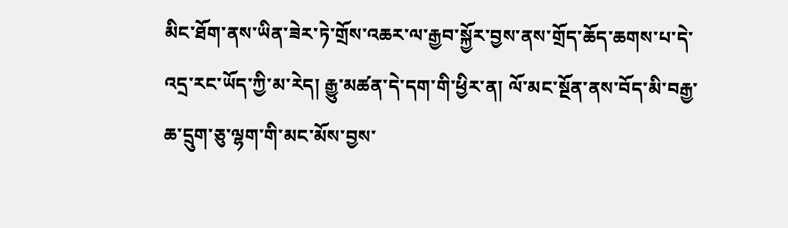མིང་ཐོག་ནས་ཡིན་ཟེར་ཏེ་གྲོས་འཆར་ལ་རྒྱབ་སྐྱོར་བྱས་ནས་གྲོད་ཆོད་ཆགས་པ་དེ་འདྲ་རང་ཡོད་ཀྱི་མ་རེད། རྒྱུ་མཚན་དེ་དག་གི་ཕྱིར་ན། ལོ་མང་སྔོན་ནས་བོད་མི་བརྒྱ་ཆ་དྲུག་ཅུ་ལྷག་གི་མང་མོས་བྱས་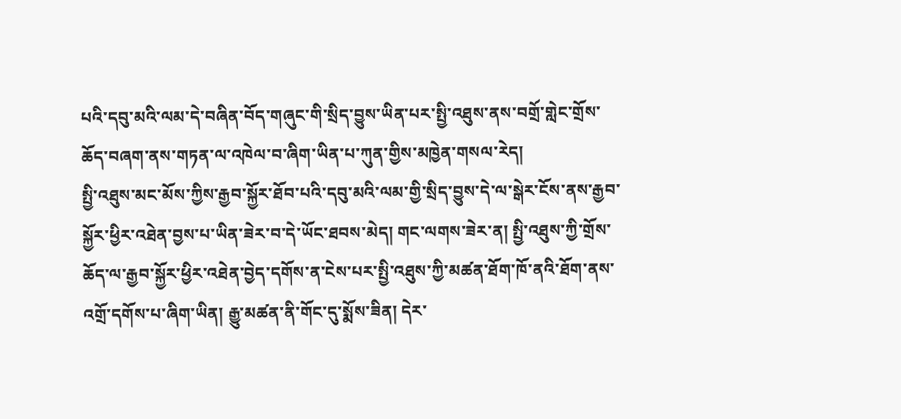པའི་དབུ་མའི་ལམ་དེ་བཞིན་བོད་གཞུང་གི་སྲིད་བྱུས་ཡིན་པར་སྤྱི་འཐུས་ནས་བགྲོ་གླེང་གྲོས་ཆོད་བཞག་ནས་གཏན་ལ་འཁེལ་བ་ཞིག་ཡིན་པ་ཀུན་གྱིས་མཁྱེན་གསལ་རེད།
སྤྱི་འཐུས་མང་མོས་ཀྱིས་རྒྱབ་སྐྱོར་ཐོབ་པའི་དབུ་མའི་ལམ་གྱི་སྲིད་བྱུས་དེ་ལ་སྒེར་ངོས་ནས་རྒྱབ་སྐྱོར་ཕྱིར་འཐེན་བྱས་པ་ཡིན་ཟེར་བ་དེ་ཡོང་ཐབས་མེད། གང་ལགས་ཟེར་ན། སྤྱི་འཐུས་ཀྱི་གྲོས་ཆོད་ལ་རྒྱབ་སྐྱོར་ཕྱིར་འཐེན་བྱེད་དགོས་ན་ངེས་པར་སྤྱི་འཐུས་ཀྱི་མཚན་ཐོག་ཁོ་ནའི་ཐོག་ནས་འགྲོ་དགོས་པ་ཞིག་ཡིན། རྒྱུ་མཚན་ནི་གོང་དུ་སྨོས་ཟིན། དེར་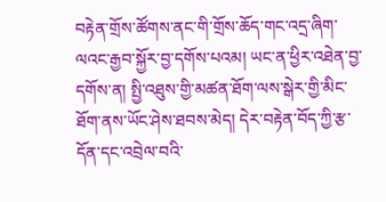བརྟེན་གྲོས་ཚོགས་ནང་གི་གྲོས་ཆོད་གང་འདྲ་ཞིག་ལའང་རྒྱབ་སྐྱོར་བྱ་དགོས་པའམ། ཡང་ན་ཕྱིར་འཐེན་བྱ་དགོས་ན། སྤྱི་འཐུས་གྱི་མཚན་ཐོག་ལས་སྒེར་གྱི་མིང་ཐོག་ནས་ཡོང་ཤེས་ཐབས་མེད། དེར་བརྟེན་བོད་ཀྱི་རྩ་དོན་དང་འབྲེལ་བའི་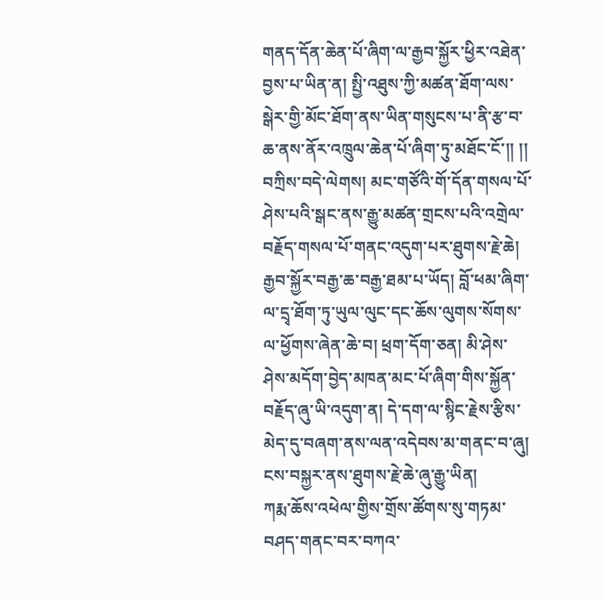གནད་དོན་ཆེན་པོ་ཞིག་ལ་རྒྱབ་སྐྱོར་ཕྱིར་འཐེན་བྱས་པ་ཡིན་ན། སྤྱི་འཐུས་ཀྱི་མཚན་ཐོག་ལས་སྒེར་གྱི་མོང་ཐོག་ནས་ཡིན་གསུངས་པ་ནི་རྩ་བ་ཆ་ནས་ནོར་འཁྲུལ་ཆེན་པོ་ཞིག་ཏུ་མཐོང་ངོ་།། །།
བཀྲིས་བདེ་ལེགས། མང་གཙོའི་གོ་དོན་གསལ་པོ་ཤེས་པའི་སྒང་ནས་རྒྱུ་མཚན་གྲངས་པའི་འགྲེལ་བརྗོད་གསལ་པོ་གནང་འདུག་པར་ཐུགས་རྗེ་ཆེ། རྒྱབ་སྐྱོར་བརྒྱ་ཆ་བརྒྱ་ཐམ་པ་ཡོད། བློ་ཕམ་ཞིག་ལ་དྲྭ་ཐོག་ཏུ་ཡུལ་ལུང་དང་ཆོས་ལུགས་སོགས་ལ་ཕྱོགས་ཞེན་ཆེ་བ། ཕྲག་དོག་ཅན། མི་ཤེས་ཤེས་མདོག་བྱེད་མཁན་མང་པོ་ཞིག་གིས་སྐྱོན་བརྗོད་ཞུ་ཡི་འདུག་ན། དེ་དག་ལ་སྙིང་རྗེས་རྩིས་མེད་དུ་བཞག་ནས་ལན་འདེབས་མ་གནང་བ་ཞུ། ངས་བསྐྱར་ནས་ཐུགས་རྗེ་ཆེ་ཞུ་རྒྱུ་ཡིན།
ཀརྨ་ཆོས་འཕེལ་གྱིས་གྲོས་ཚོགས་སུ་གཏམ་བཤད་གནང་བར་བཀའ་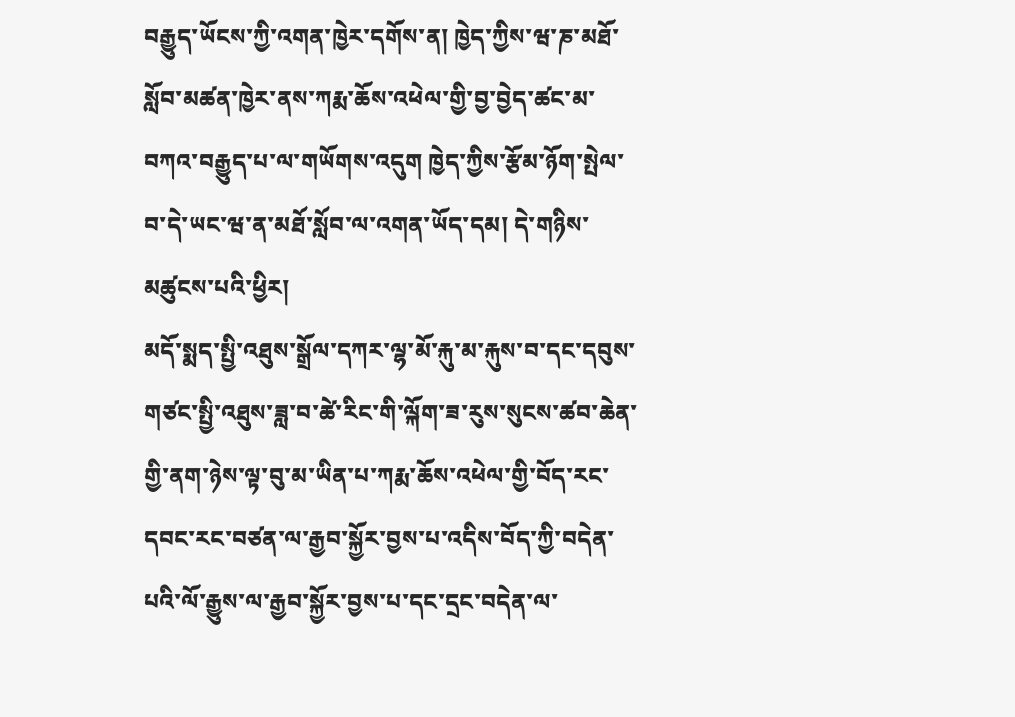བརྒྱུད་ཡོངས་ཀྱི་འགན་ཁྱེར་དགོས་ན། ཁྱེད་ཀྱིས་ཝ་ཎ་མཐོ་སློབ་མཚན་ཁྱེར་ནས་ཀརྨ་ཆོས་འཕེལ་གྱི་བྱ་བྱེད་ཚང་མ་བཀའ་བརྒྱུད་པ་ལ་གཡོགས་འདུག ཁྱེད་ཀྱིས་རྩོམ་ཉོག་སྤེལ་བ་དེ་ཡང་ཝ་ན་མཐོ་སློབ་ལ་འགན་ཡོད་དམ། དེ་གཉིས་མཚུངས་པའི་ཕྱིར།
མདོ་སྨད་སྤྱི་འཐུས་སྒྲོལ་དཀར་ལྷ་མོ་རྐུ་མ་རྐུས་བ་དང་དབུས་གཙང་སྤྱི་འཐུས་ཟླ་བ་ཚེ་རིང་གི་ལྐོག་ཟ་རུས་སུངས་ཚབ་ཆེན་གྱི་ནག་ཉེས་ལྟ་བུ་མ་ཡིན་པ་ཀརྨ་ཆོས་འཕེལ་གྱི་བོད་རང་དབང་རང་བཙན་ལ་རྒྱབ་སྐྱོར་བྱས་པ་འདིས་བོད་ཀྱི་བདེན་པའི་ལོ་རྒྱུས་ལ་རྒྱབ་སྐྱོར་བྱས་པ་དང་དྲང་བདེན་ལ་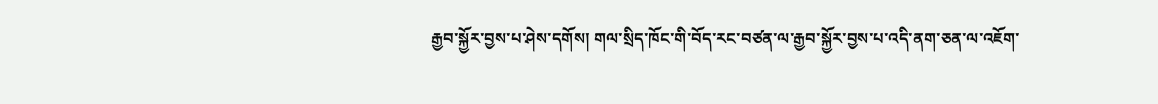རྒྱབ་སྐྱོར་བྱས་པ་ཤེས་དགོས། གལ་སྲིད་ཁོང་གི་བོད་རང་བཙན་ལ་རྒྱབ་སྐྱོར་བྱས་པ་འདི་ནག་ཅན་ལ་འཇོག་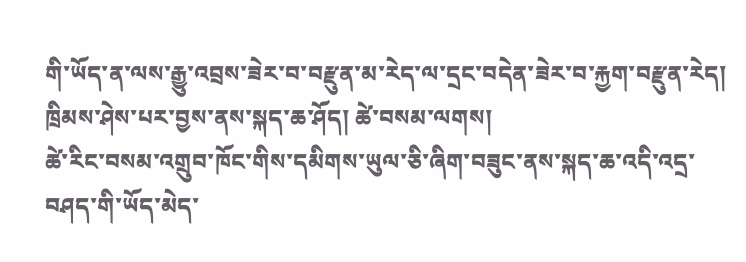གི་ཡོད་ན་ལས་རྒྱུ་འབྲས་ཟེར་བ་བརྫུན་མ་རེད་ལ་དྲང་བདེན་ཟེར་བ་རྐྱག་བརྫུན་རེད།
ཁྲིམས་ཤེས་པར་བྱས་ནས་སྐད་ཆ་ཤོད། ཚེ་བསམ་ལགས།
ཚེ་རིང་བསམ་འགྲུབ་ཁོང་གིས་དམིགས་ཡུལ་ཅི་ཞིག་བཟུང་ནས་སྐད་ཆ་འདི་འདྲ་བཤད་གི་ཡོད་མེད་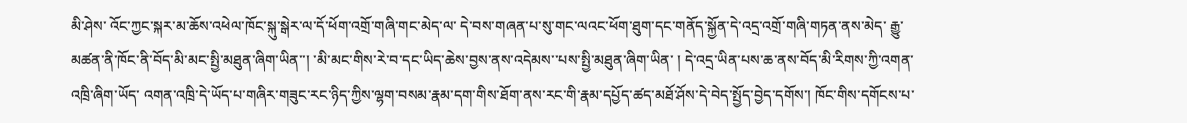མི་ཤེས་ འོང་ཀྱང་སྐར་མ་ཆོས་འཕེལ་ཁོང་སྐུ་སྒེར་ལ་དོ་ཕོག་འགྲོ་གཞི་གང་མེད་ལ་ དེ་བས་གཞན་པ་སུ་གང་ལའང་ཕོག་ཐུག་དང་གནོད་སྐྱོན་དེ་འདྲ་འགྲོ་གཞི་གཏན་ནས་མེད་ རྒྱུ་མཚན་ནི་ཁོང་ནི་བོད་མི་མང་སྤྱི་མཐུན་ཞིག་ཡིན་་། ་མི་མང་གིས་རེ་བ་དང་ཡིད་ཆེས་བྱས་ནས་འདེམས་་པས་སྤྱི་མཐུན་ཞིག་ཡིན་ ། དེ་འདྲ་ཡིན་པས་ཆ་ནས་བོད་མི་རིགས་ཀྱི་འགན་འཁྲི་ཞིག་ཡོད་ འགན་འཁྲི་དེ་ཡོད་པ་གཞིར་གཟུང་རང་ཉིད་ཀྱིས་ལྷག་བསམ་རྣམ་དག་གིས་ཐོག་ནས་རང་གི་རྣམ་དཔྱོད་ཚད་མཐོ་ཤོས་དེ་བེད་སྤྱོད་བྱེད་དགོས་། ཁོང་གིས་དགོངས་པ་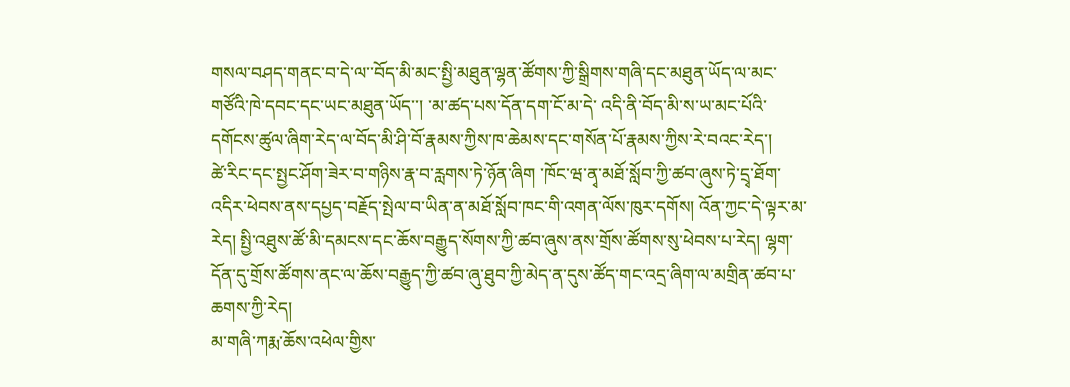གསལ་བཤད་གནང་བ་དེ་ལ་་བོད་མི་མང་སྤྱི་མཐུན་ལྷན་ཚོགས་ཀྱི་སྒྲིགས་གཞི་དང་མཐུན་ཡོད་ལ་མང་གཙོའི་ཁེ་དབང་དང་ཡང་མཐུན་ཡོད་་། ་མ་ཚད་པས་དོན་དག་ངོ་མ་དེ་ འདི་ནི་བོད་མི་ས་ཡ་མང་པོའི་དགོངས་ཚུལ་ཞིག་རེད་ལ་བོད་མི་ཤི་བོ་རྣམས་ཀྱིས་ཁ་ཆེམས་དང་གསོན་པོ་རྣམས་ཀྱིས་རེ་བའང་རེད་།
ཚེ་རིང་དང་སྤྱང་ཤོག་ཟེར་བ་གཉིས་རྣ་བ་རླགས་ཏེ་ཉོན་ཞིག ་ཁོང་ཝ་ནྭ་མཐོ་སློབ་ཀྱི་ཚབ་ཞུས་ཏེ་དྲྭ་ཐོག་འདིར་ཕེབས་ནས་དཔྱད་བརྗོད་སྤེལ་བ་ཡིན་ན་མཐོ་སློབ་ཁང་གི་འགན་ལོས་ཁུར་དགོས། འོན་ཀྱང་དེ་ལྟར་མ་རེད། སྤྱི་འཐུས་ཚོ་མི་དམངས་དང་ཆོས་བརྒྱུད་སོགས་ཀྱི་ཚབ་ཞུས་ནས་གྲོས་ཚོགས་སུ་ཕེབས་པ་རེད། ལྷག་དོན་དུ་གྲོས་ཚོགས་ནང་ལ་ཆོས་བརྒྱུད་ཀྱི་ཚབ་ཞུ་ཐུབ་ཀྱི་མེད་ན་དུས་ཚོད་གང་འདྲ་ཞིག་ལ་མགྲིན་ཚབ་པ་ཆགས་ཀྱི་རེད།
མ་གཞི་ཀརྨ་ཆོས་འཕེལ་གྱིས་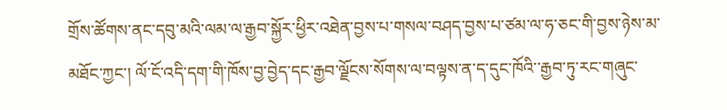གྲོས་ཚོགས་ནང་དབུ་མའི་ལམ་ལ་རྒྱབ་སྐྱོར་ཕྱིར་འཐེན་བྱས་པ་གསལ་བཤད་བྱས་པ་ཙམ་ལ་ཧ་ཅང་གི་བྱས་ཉེས་མ་མཐོང་ཀྱང་། ལོ་ངོ་འདི་དག་གི་ཁོས་བྱ་བྱེད་དང་རྒྱབ་ལྗོངས་སོགས་ལ་བལྟས་ན་ད་དུང་ཁོའི་་རྒྱབ་ཏུ་རང་གཞུང་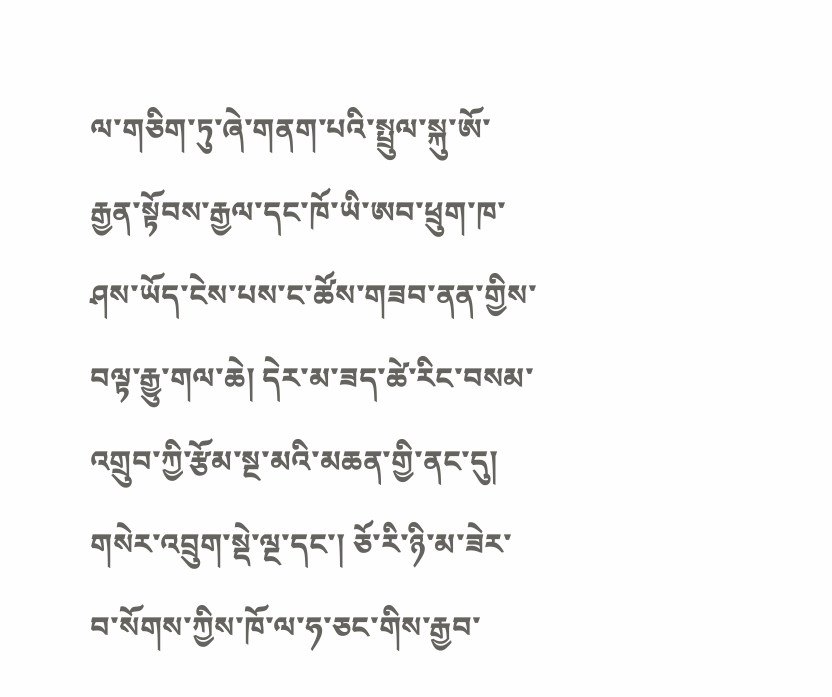ལ་གཅིག་ཏུ་ཞེ་གནག་པའི་སྤྲུལ་སྐུ་ཨོ་རྒྱན་སྟོབས་རྒྱལ་དང་ཁོ་ཡི་ཨབ་ཕྲུག་ཁ་ཤས་ཡོད་ངེས་པས་ང་ཚོས་གཟབ་ནན་གྱིས་བལྟ་རྒྱུ་གལ་ཆེ། དེར་མ་ཟད་ཚེ་རིང་བསམ་འགྲུབ་ཀྱི་རྩོམ་སྔ་མའི་མཆན་གྱི་ནང་དུ། གསེར་འབྲུག་སྡེ་ལྔ་དང་། ཅོ་རི་ཉི་མ་ཟེར་བ་སོགས་ཀྱིས་ཁོ་ལ་ཧ་ཅང་གིས་རྒྱབ་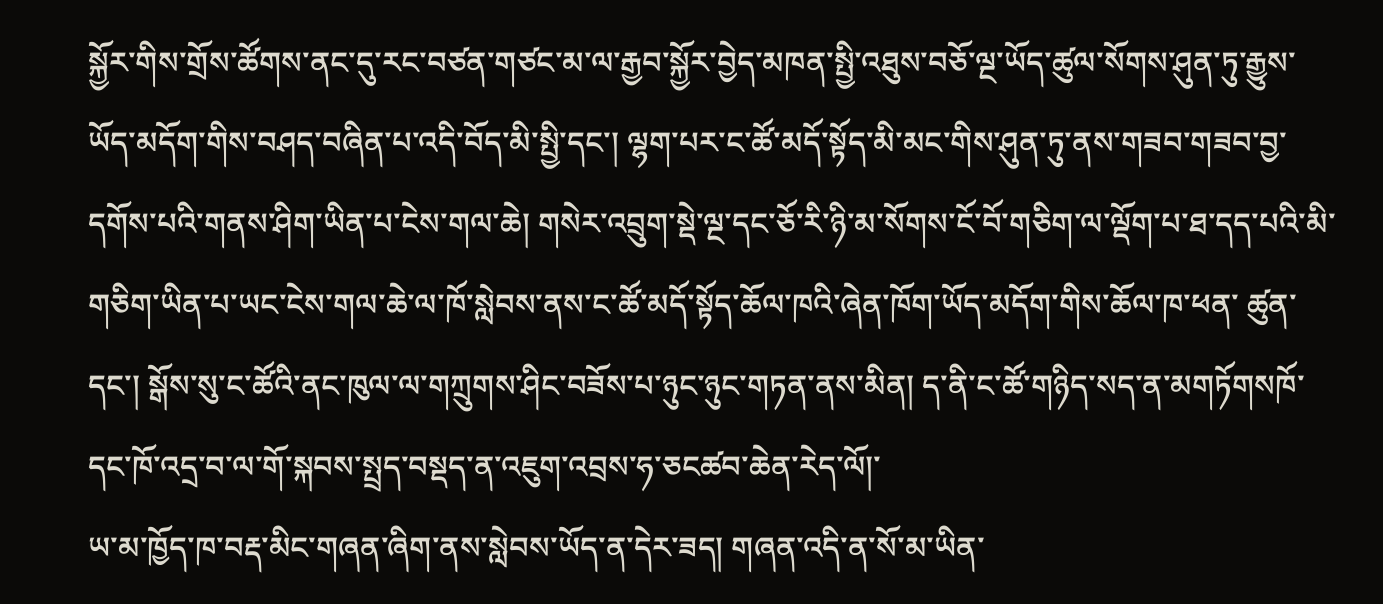སྐྱོར་གིས་གྲོས་ཚོགས་ནང་དུ་རང་བཙན་གཙང་མ་ལ་རྒྱབ་སྐྱོར་བྱེད་མཁན་སྤྱི་འཐུས་བཅོ་ལྔ་ཡོད་ཚུལ་སོགས་ཤུན་ཏུ་རྒྱུས་ཡོད་མདོག་གིས་བཤད་བཞིན་པ་འདི་བོད་མི་སྤྱི་དང་། ལྷག་པར་ང་ཚོ་མདོ་སྟོད་མི་མང་གིས་ཤུན་ཏུ་ནས་གཟབ་གཟབ་བྱ་དགོས་པའི་གནས་ཤིག་ཡིན་པ་ངེས་གལ་ཆེ། གསེར་འབྲུག་སྡེ་ལྔ་དང་ཅོ་རི་ཉི་མ་སོགས་ངོ་བོ་གཅིག་ལ་ལྡོག་པ་ཐ་དད་པའི་མི་གཅིག་ཡིན་པ་ཡང་ངེས་གལ་ཆེ་ལ་ཁོ་སླེབས་ནས་ང་ཚོ་མདོ་སྟོད་ཆོལ་ཁའི་ཞེན་ཁོག་ཡོད་མདོག་གིས་ཆོལ་ཁ་ཕན་ ཚུན་དང་། སྒོས་སུ་ང་ཚོའི་ནང་ཁུལ་ལ་གཀྲུགས་ཤིང་བཟོས་པ་ཉུང་ཉུང་གཏན་ནས་མིན། ད་ནི་ང་ཚོ་གཉིད་སད་ན་མགཏོགསཁོ་དང་ཁོ་འདྲ་བ་ལ་གོ་སྐབས་སྤྲད་བསྡད་ན་འཇུག་འབྲས་ཧ་ཅངཚབ་ཆེན་རེད་ལོ།་
ཡ་མ་ཁྱོད་ཁ་བརྡ་མིང་གཞན་ཞིག་ནས་སླེབས་ཡོད་ན་དེར་ཟད། གཞན་འདི་ན་སོ་མ་ཡིན་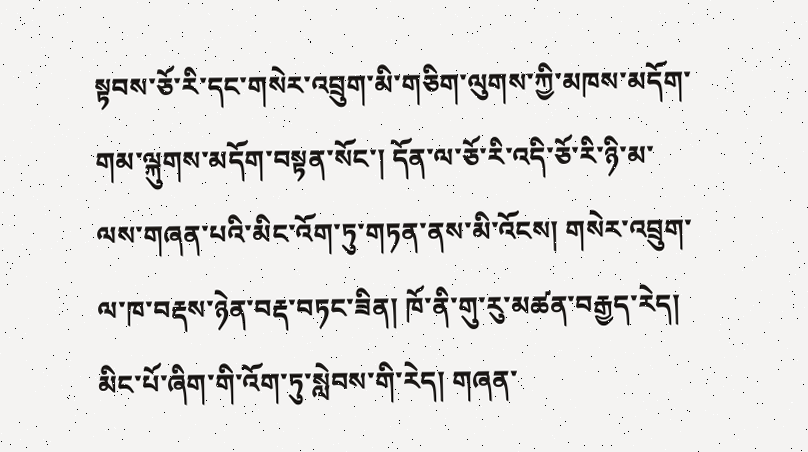སྟབས་ཅོ་རི་དང་གསེར་འབྲུག་མི་གཅིག་ལུགས་ཀྱི་མཁས་མདོག་གམ་ལྐུགས་མདོག་བསྟན་སོང་། དོན་ལ་ཅོ་རི་འདི་ཅོ་རི་ཉི་མ་ལས་གཞན་པའི་མིང་འོག་ཏུ་གཏན་ནས་མི་འོངས། གསེར་འབྲུག་ལ་ཁ་བརྡས་ཉེན་བརྡ་བཏང་ཟིན། ཁོ་ནི་གུ་རུ་མཚན་བརྒྱད་རེད། མིང་པོ་ཞིག་གི་འོག་ཏུ་སླེབས་གི་རེད། གཞན་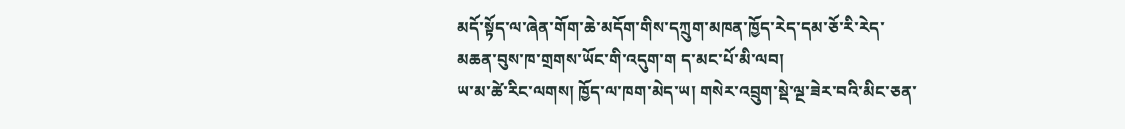མདོ་སྟོད་ལ་ཞེན་གོག་ཆེ་མདོག་གིས་དཀྲུག་མཁན་ཁྱོད་རེད་དམ་ཅོ་རི་རེད་མཆན་བུས་ཁ་གྲགས་ཡོང་གི་འདུག་ག ད་མང་པོ་མི་ལབ།
ཡ་མ་ཚེ་རིང་ལགས། ཁྱོད་ལ་ཁག་མེད་ཡ། གསེར་འབྲུག་སྡེ་ལྔ་ཟེར་བའི་མིང་ཅན་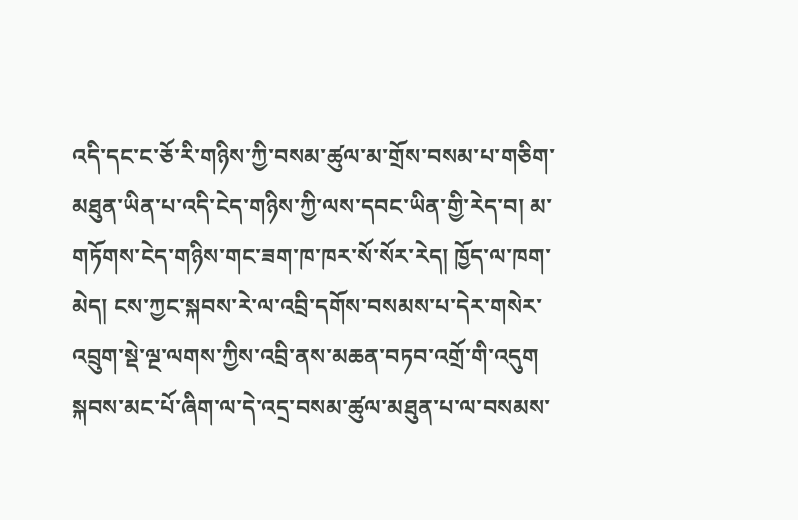འདི་དང་ང་ཅོ་རི་གཉིས་ཀྱི་བསམ་ཚུལ་མ་གྲོས་བསམ་པ་གཅིག་མཐུན་ཡིན་པ་འདི་ངེད་གཉིས་ཀྱི་ལས་དབང་ཡིན་གྱི་རེད་བ། མ་གཏོགས་ངེད་གཉིས་གང་ཟག་ཁ་ཁར་སོ་སོར་རེད། ཁྱོད་ལ་ཁག་མེད། ངས་ཀྱང་སྐབས་རེ་ལ་འབྲི་དགོས་བསམས་པ་དེར་གསེར་འབྲུག་སྡེ་ལྔ་ལགས་ཀྱིས་འབྲི་ནས་མཆན་བཏབ་འགྲོ་གི་འདུག སྐབས་མང་པོ་ཞིག་ལ་དེ་འདྲ་བསམ་ཚུལ་མཐུན་པ་ལ་བསམས་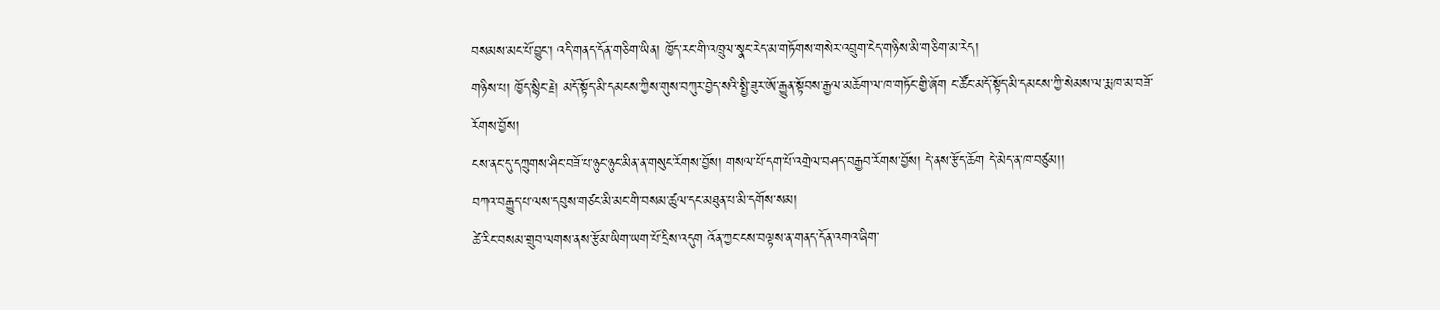བསམས་མང་པོ་བྱུང་། འདི་གནད་དོན་གཅིག་ཡིན། ཁྱོད་རང་གི་འཁྲུལ་སྣང་རེད་མ་གཏོགས་གསེར་འབྲུག་ངེད་གཉིས་མི་གཅིག་མ་རེད།
གཉིས་པ། ཁྱོད་སྙིང་རྗེ། མདོ་སྟོད་མི་དམངས་ཀྱིས་གུས་བཀུར་བྱེད་སའི་སྤྱི་ཟུར་ཨོ་རྒྱུན་སྟོབས་རྒྱལ་མཆོག་ལ་ཁ་གཏོང་གྱི་ཞོག ང་ཚོང་མདོ་སྟོད་མི་དམངས་ཀྱི་སེམས་ལ་རྨ་ཁ་མ་བཟོ་རོགས་བྱོས།
ངས་ནང་དུ་དཀྲུགས་ཤིང་བཟོ་པ་ཉུང་ཉུང་མིན་ན་གསུང་རོགས་བྱོས། གསལ་པོ་དག་པོ་འགྲེལ་བཤད་བརྒྱབ་རོགས་བྱོས། དེ་ནས་རྩོད་ཆོག དེ་མེད་ན་ཁ་བཙུམ།།
བཀའ་བརྒྱུད་པ་ལས་དབུས་གཙང་མི་མང་གི་བསམ་ཚུལ་དང་མཐུན་པ་མི་དགོས་སམ།
ཚེ་རིང་བསམ་གྲུབ་ལགས་ནས་རྩོམ་ཡིག་ཡག་པོ་དྲིས་འདུག འོན་ཀྱང་ངས་བལྟས་ན་གནད་དོན་འགའ་ཞིག་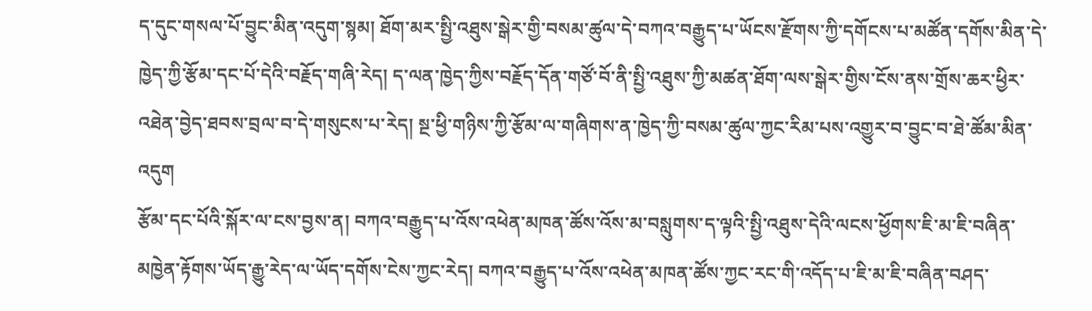ད་དུང་གསལ་པོ་བྱུང་མིན་འདུག་སྙམ། ཐོག་མར་སྤྱི་འཐུས་སྒེར་གྱི་བསམ་ཚུལ་དེ་བཀའ་བརྒྱུད་པ་ཡོངས་རྫོགས་ཀྱི་དགོངས་པ་མཚོན་དགོས་མིན་དེ་ཁྱེད་ཀྱི་རྩོམ་དང་པོ་དེའི་བརྗོད་གཞི་རེད། ད་ལན་ཁྱེད་ཀྱིས་བརྗོད་དོན་གཙོ་བོ་ནི་སྤྱི་འཐུས་ཀྱི་མཚན་ཐོག་ལས་སྒེར་གྱིས་ངོས་ནས་གྲོས་ཆར་ཕྱིར་འཐེན་བྱེད་ཐབས་བྲལ་བ་དེ་གསུངས་པ་རེད། སྔ་ཕྱི་གཉིས་ཀྱི་རྩོམ་ལ་གཞིགས་ན་ཁྱེད་ཀྱི་བསམ་ཚུལ་ཀྱང་རིམ་པས་འགྱུར་བ་བྱུང་བ་ཐེ་ཚོམ་མིན་འདུག
རྩོམ་དང་པོའི་སྐོར་ལ་ངས་བྱས་ན། བཀའ་བརྒྱུད་པ་འོས་འཕེན་མཁན་ཚོས་འོས་མ་བསླུགས་ད་ལྟའི་སྤྱི་འཐུས་དེའི་ལངས་ཕྱོགས་ཇི་མ་ཇི་བཞིན་མཁྱེན་རྟོགས་ཡོད་རྒྱུ་རེད་ལ་ཡོད་དགོས་ངེས་ཀྱང་རེད། བཀའ་བརྒྱུད་པ་འོས་འཕེན་མཁན་ཚོས་ཀྱང་རང་གི་འདོད་པ་ཇི་མ་ཇི་བཞིན་བཤད་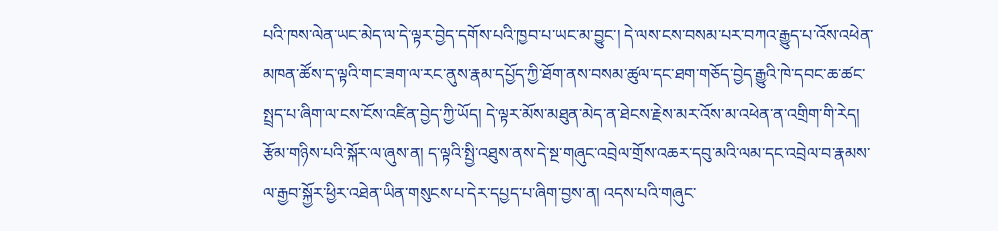པའི་ཁས་ལེན་ཡང་མེད་ལ་དེ་ལྟར་བྱེད་དགོས་པའི་ཁྱབ་པ་ཡང་མ་བྱུང་། དེ་ལས་ངས་བསམ་པར་བཀའ་རྒྱུད་པ་འོས་འཕེན་མཁན་ཚོས་ད་ལྟའི་གང་ཟག་ལ་རང་ནུས་རྣམ་དཔྱོད་ཀྱི་ཐོག་ནས་བསམ་ཚུལ་དང་ཐག་གཅོད་བྱེད་རྒྱུའི་ཁེ་དབང་ཆ་ཚང་སྤྲད་པ་ཞིག་ལ་ངས་ངོས་འཛིན་བྱེད་ཀྱི་ཡོད། དེ་ལྟར་མོས་མཐུན་མེད་ན་ཐེངས་རྗེས་མར་འོས་མ་འཕེན་ན་འགྲིག་གི་རེད།
རྩོམ་གཉིས་པའི་སྐོར་ལ་ཞུས་ན། ད་ལྟའི་སྤྱི་འཐུས་ནས་དེ་སྔ་གཞུང་འབྲེལ་གྲོས་འཆར་དབུ་མའི་ལམ་དང་འབྲེལ་བ་རྣམས་ལ་རྒྱབ་སྐྱོར་ཕྱིར་འཐེན་ཡིན་གསུངས་པ་དེར་དཔྱད་པ་ཞིག་བྱས་ན། འདས་པའི་གཞུང་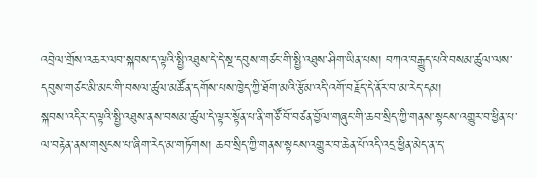འབྲེལ་གྲོས་འཆར་ལབ་སྐབས་ད་ལྟའི་སྤྱི་འཐུས་དེ་དེ་སྔ་དབུས་གཙང་གི་སྤྱི་འཐུས་ཤིག་ཡིན་པས། བཀའ་བརྒྱུད་པའི་བསམ་ཚུལ་ལས་དབུས་གཙང་མི་མང་གི་བསལ་ཚུལ་མཚོན་དགོས་པས་ཁྱེད་ཀྱི་ཐོག་མའི་རྩོམ་འདི་འགོ་བརྗོད་དེ་ནོར་བ་མ་རེད་དམ།
སྐབས་འདིར་ད་ལྟའི་སྤྱི་འཐུས་ནས་བསམ་ཚུལ་དེ་ལྟར་སྟོན་པ་ནི་གཙོ་བོ་བཙན་བྱོལ་གཞུང་གི་ཆབ་སྲིད་ཀྱི་གནས་སྟངས་འགྱུར་བ་ཕྱིན་པ་ལ་བརྟེན་ནས་གསུངས་པ་ཞིག་རེད་མ་གཏོགས། ཆབ་སྲིད་ཀྱི་གནས་སྟངས་འགྱུར་བ་ཆེན་པོ་འདི་འདྲ་ཕྱིན་མེད་ན་ད་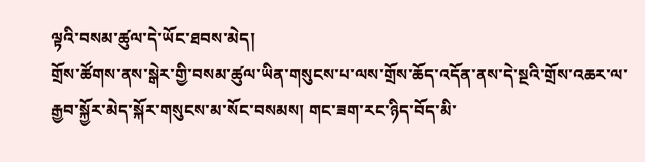ལྟའི་བསམ་ཚུལ་དེ་ཡོང་ཐབས་མེད།
གྲོས་ཚོགས་ནས་སྒེར་གྱི་བསམ་ཚུལ་ཡིན་གསུངས་པ་ལས་གྲོས་ཆོད་འདོན་ནས་དེ་སྔའི་གྲོས་འཆར་ལ་རྒྱབ་སྐྱོར་མེད་སྐོར་གསུངས་མ་སོང་བསམས། གང་ཟག་རང་ཉིད་བོད་མི་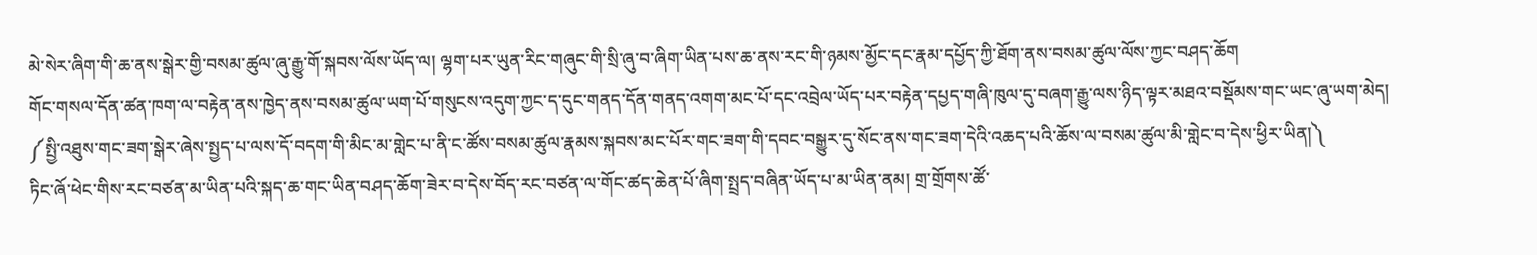མེ་སེར་ཞིག་གི་ཆ་ནས་སྒེར་གྱི་བསམ་ཚུལ་ཞུ་རྒྱུ་གོ་སྐབས་ལོས་ཡོད་ལ། ལྷག་པར་ཡུན་རིང་གཞུང་གི་སྲི་ཞུ་བ་ཞིག་ཡིན་པས་ཆ་ནས་རང་གི་ཉམས་མྱོང་དང་རྣམ་དཔྱོད་ཀྱི་ཐོག་ནས་བསམ་ཚུལ་ལོས་ཀྱང་བཤད་ཆོག
གོང་གསལ་དོན་ཚན་ཁག་ལ་བརྟེན་ནས་ཁྱེད་ནས་བསམ་ཚུལ་ཡག་པོ་གསུངས་འདུག་ཀྱང་ད་དུང་གནད་དོན་གནད་འགག་མང་པོ་དང་འབྲེལ་ཡོད་པར་བརྟེན་དཔྱད་གཞི་ཁུལ་དུ་བཞག་རྒྱུ་ལས་ཉིད་ལྟར་མཐའ་བསྡོམས་གང་ཡང་ཞུ་ཡག་མེད།
༼སྤྱི་འཐུས་གང་ཟག་སྒེར་ཞེས་སྤྱད་པ་ལས་དོ་བདག་གི་མིང་མ་གླེང་པ་ནི་ང་ཚོས་བསམ་ཚུལ་རྣམས་སྐབས་མང་པོར་གང་ཟག་གི་དབང་བསྒྱུར་དུ་སོང་ནས་གང་ཟག་དེའི་འཆད་པའི་ཆོས་ལ་བསམ་ཚུལ་མི་གླེང་བ་དེས་ཕྱིར་ཡིན།༽
ཏིང་ཞོ་ཕེང་གིས་རང་བཙན་མ་ཡིན་པའི་སྐད་ཆ་གང་ཡིན་བཤད་ཆོག་ཟེར་བ་དེས་བོད་རང་བཙན་ལ་གོང་ཚད་ཆེན་པོ་ཞིག་སྤྲད་བཞིན་ཡོད་པ་མ་ཡིན་ནམ། གྲ་གྲོགས་ཚོ་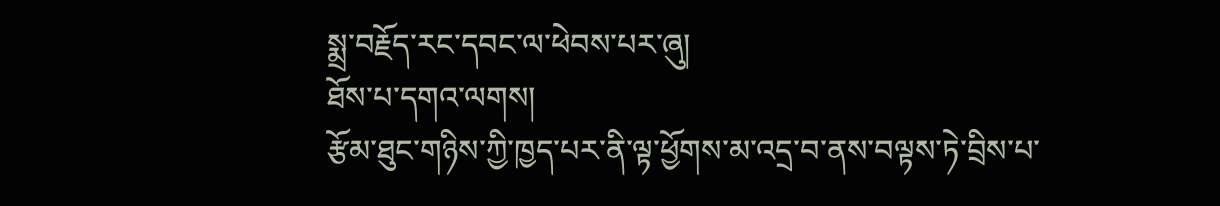སྨྲ་བརྗོད་རང་དབང་ལ་ཕེབས་པར་ཞུ།
ཐོས་པ་དགའ་ལགས།
རྩོམ་ཐུང་གཉིས་ཀྱི་ཁྱད་པར་ནི་ལྟ་ཕྱོགས་མ་འདྲ་བ་ནས་བལྟས་ཏེ་བྲིས་པ་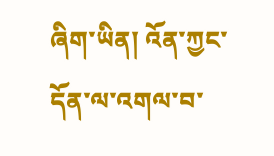ཞིག་ཡིན། འོན་ཀྱང་དོན་ལ་འགལ་བ་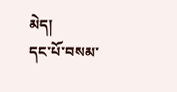མེད།
དང་པོ་བསམ་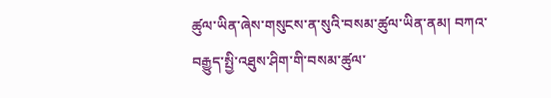ཚུལ་ཡིན་ཞེས་གསུངས་ན་སུའི་བསམ་ཚུལ་ཡིན་ནམ། བཀའ་བརྒྱུད་སྤྱི་འཐུས་ཤིག་གི་བསམ་ཚུལ་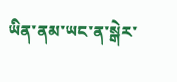ཡིན་ནམ་ཡང་ན་སྒེར་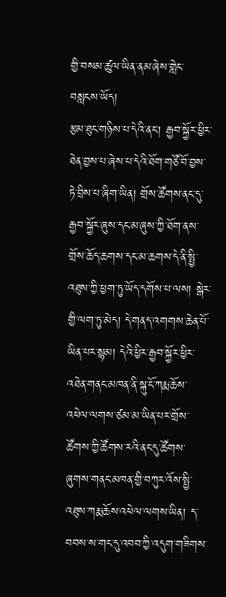གྱི་བསམ་ཚུལ་ཡིན་ནམ་ཞེས་གླེང་བསླངས་ཡོད།
རྩམ་ཐུང་གཉིས་པ་དེའི་ནང་། རྒྱབ་སྐྱོར་ཕྱིར་ཐེན་བྱས་པ་ཞེས་པ་དེའི་ཐོག་གཙོ་བོ་བྱས་ཏེ་བྲིས་པ་ཞིག་ཡིན། གྲོས་ཚོགས་ནང་དུ་རྒྱབ་སྐྱོར་ཞུས་དང་མ་ཞུས་ཀྱི་ཐོག་ནས་གྲོས་ཆོད་ཆགས་དང་མ་ཆགས་དེ་ནི་སྤྱི་འཐུས་ཀྱི་ཕྱག་ཏུ་ཡོད་དགོས་པ་ལས། སྒེར་གྱི་ལག་ཏུ་མེད། དེ་གནད་འགགས་ཆེན་པོ་ཡིན་པར་སྙམ། དེའི་ཕྱིར་རྒྱབ་སྐྱོར་ཕྱིར་འཐེན་གནང་མཁན་ནི་སྐུ་ངོ་ཀརྨ་ཆོས་འཕེལ་ལགས་ཙམ་མ་ཡིན་པར་གྲོས་ཚོགས་ཀྱི་ཚོགས་རའི་ནང་དུ་ཚོགས་ཞུགས་གནང་མཁན་གྱི་བཀུར་འོས་སྤྱི་འཐུས་ཀརྨ་ཆོས་འཕེལ་ལགས་ཡིན། ད་བབས་ས་གང་དུ་འབབ་ཀྱི་འདུག་གཟིགས་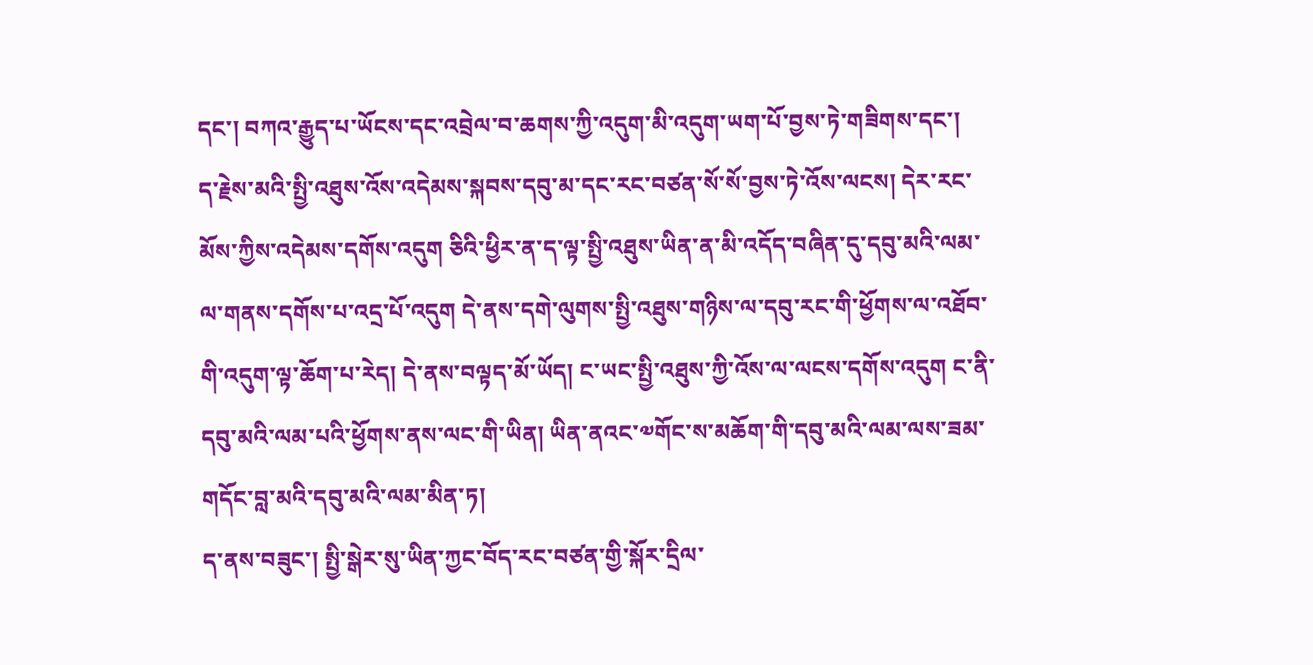དང་། བཀའ་རྒྱུད་པ་ཡོངས་དང་འབྲེལ་བ་ཆགས་ཀྱི་འདུག་མི་འདུག་ཡག་པོ་བྱས་ཏེ་གཟིགས་དང་།
ད་རྗེས་མའི་སྤྱི་འཐུས་འོས་འདེམས་སྐབས་དབུ་མ་དང་རང་བཙན་སོ་སོ་བྱས་ཏེ་འོས་ལངས། དེར་རང་མོས་ཀྱིས་འདེམས་དགོས་འདུག ཅིའི་ཕྱིར་ན་ད་ལྟ་སྤྱི་འཐུས་ཡིན་ན་མི་འདོད་བཞིན་དུ་དབུ་མའི་ལམ་ལ་གནས་དགོས་པ་འདྲ་པོ་འདུག དེ་ནས་དགེ་ལུགས་སྤྱི་འཐུས་གཉིས་ལ་དབུ་རང་གི་ཕྱོགས་ལ་འཐོབ་གི་འདུག་ལྟ་ཆོག་པ་རེད། དེ་ནས་བལྟད་མོ་ཡོད། ང་ཡང་སྤྱི་འཐུས་ཀྱི་འོས་ལ་ལངས་དགོས་འདུག ང་ནི་དབུ་མའི་ལམ་པའི་ཕྱོགས་ནས་ལང་གི་ཡིན། ཡིན་ནའང་༧གོང་ས་མཆོག་གི་དབུ་མའི་ལམ་ལས་ཟམ་གདོང་བླ་མའི་དབུ་མའི་ལམ་མིན་ཏ།
ད་ནས་བཟུང་། སྤྱི་སྒེར་སུ་ཡིན་ཀྱང་བོད་རང་བཙན་གྱི་སྐོར་དྲིལ་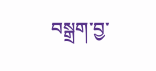བསྒྲག་བྱ་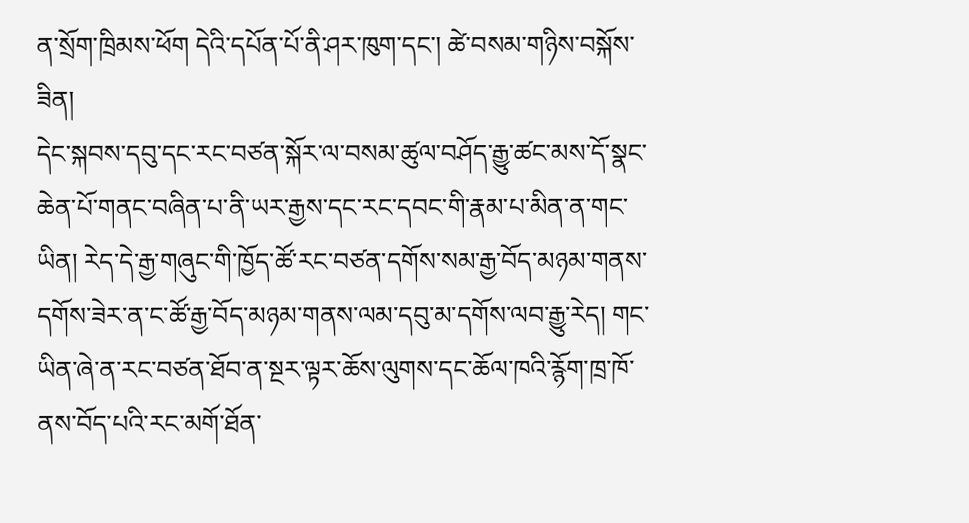ན་སྲོག་ཁྲིམས་ཕོག དེའི་དཔོན་པོ་ནི་ཤར་ཁུག་དང་། ཚེ་བསམ་གཉིས་བསྐོས་ཟིན།
དེང་སྐབས་དབུ་དང་རང་བཙན་སྐོར་ལ་བསམ་ཚུལ་བཤོད་རྒྱུ་ཚང་མས་དོ་སྣང་ཆེན་པོ་གནང་བཞིན་པ་ནི་ཡར་རྒྱས་དང་རང་དབང་གི་རྣམ་པ་མིན་ན་གང་ཡིན། རེད་དེ་རྒྱ་གཞུང་གི་ཁྱོད་ཚོ་རང་བཙན་དགོས་སམ་རྒྱ་བོད་མཉམ་གནས་དགོས་ཟེར་ན་ང་ཚོ་རྒྱ་བོད་མཉམ་གནས་ལམ་དབུ་མ་དགོས་ལབ་རྒྱུ་རེད། གང་ཡིན་ཞེ་ན་རང་བཙན་ཐོབ་ན་སྔར་ལྟར་ཆོས་ལུགས་དང་ཆོལ་ཁའི་རྙོག་ཁྲ་ཁོ་ནས་བོད་པའི་རང་མགོ་ཐོན་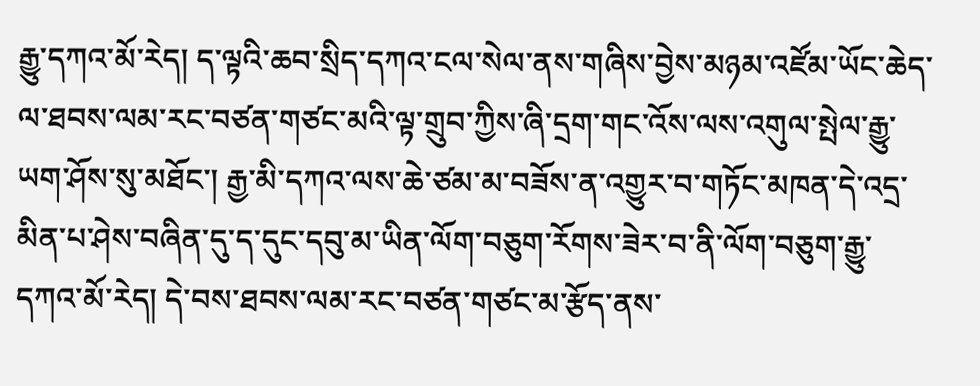རྒྱུ་དཀའ་མོ་རེད། ད་ལྟའི་ཆབ་སྲིད་དཀའ་ངལ་སེལ་ནས་གཞིས་བྱེས་མཉམ་འཛོམ་ཡོང་ཆེད་ལ་ཐབས་ལམ་རང་བཙན་གཙང་མའི་ལྟ་གྲུབ་ཀྱིས་ཞི་དྲག་གང་འོས་ལས་འགུལ་སྤེལ་རྒྱུ་ཡག་ཤོས་སུ་མཐོང་། རྒྱ་མི་དཀའ་ལས་ཆེ་ཙམ་མ་བཟོས་ན་འགྱུར་བ་གཏོང་མཁན་དེ་འདྲ་མིན་པ་ཤེས་བཞིན་དུ་ད་དུང་དབུ་མ་ཡིན་ལོག་བཅུག་རོགས་ཟེར་བ་ནི་ལོག་བཅུག་རྒྱུ་དཀའ་མོ་རེད། དེ་བས་ཐབས་ལམ་རང་བཙན་གཙང་མ་རྩོད་ནས་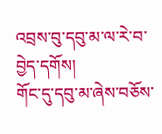འབྲས་བུ་དབུ་མ་ལ་རེ་བ་བྱེད་དགོས།
གོང་དུ་དབུ་མ་ཞེས་བཅོས་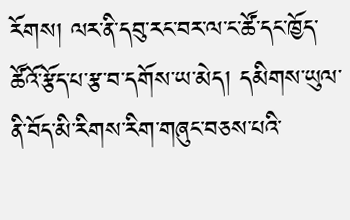རོགས། ལར་ནི་དབུ་རང་བར་ལ་ང་ཚོ་དང་ཁྱོད་ཚོའོ་རྩོད་པ་རྩ་བ་དགོས་ཡ་མེད། དམིགས་ཡུལ་ནི་བོད་མི་རིགས་རིག་གཞུང་བཅས་པའི་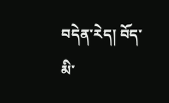བདེན་རེད། བོད་མི་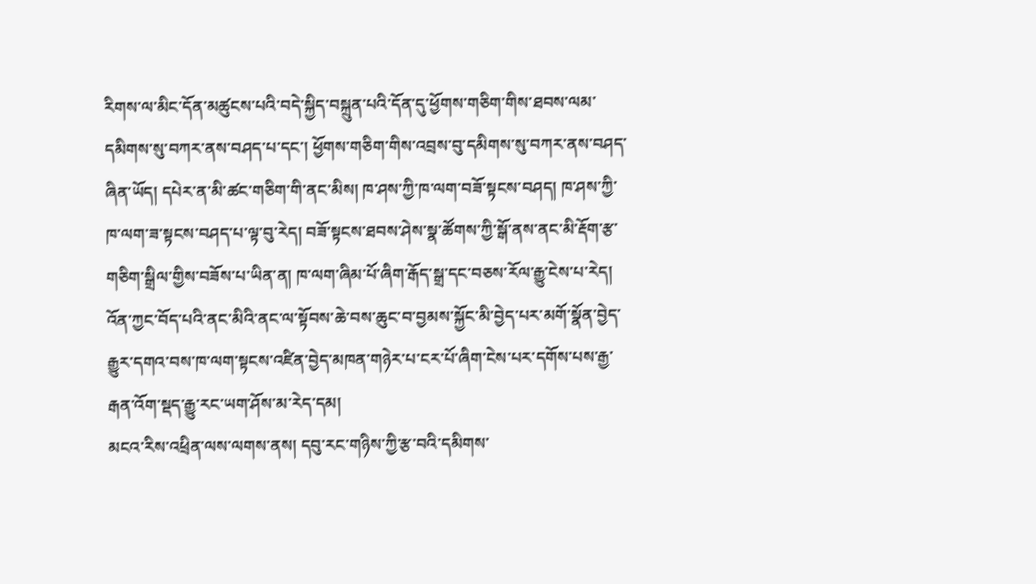རིགས་ལ་མིང་དོན་མཚུངས་པའི་བདེ་སྐྱིད་བསྐྲུན་པའི་དོན་དུ་ཕྱོགས་གཅིག་གིས་ཐབས་ལམ་དམིགས་སུ་བཀར་ནས་བཤད་པ་དང་། ཕྱོགས་གཅིག་གིས་འབྲས་བུ་དམིགས་སུ་བཀར་ནས་བཤད་ཞིན་ཡོད། དཔེར་ན་མི་ཚང་གཅིག་གི་ནང་མིས། ཁ་ཤས་ཀྱི་ཁ་ལག་བཟོ་སྟངས་བཤད། ཁ་ཤས་ཀྱི་ཁ་ལག་ཟ་སྟངས་བཤད་པ་ལྟ་བུ་རེད། བཟོ་སྟངས་ཐབས་ཤེས་སྣ་ཚོགས་ཀྱི་སྒོ་ནས་ནང་མི་རྡོག་རྩ་གཅིག་སྒྲིལ་གྱིས་བཟོས་པ་ཡིན་ན། ཁ་ལག་ཞིམ་པོ་ཞིག་རྒོད་སྒྲ་དང་བཅས་རོལ་རྒྱུ་ངེས་པ་རེད། འོན་ཀྱང་བོད་པའི་ནང་མིའི་ནང་ལ་སྟོབས་ཆེ་བས་ཆུང་བ་བྱམས་སྐྱོང་མི་བྱེད་པར་མགོ་སྣོན་བྱེད་རྒྱུར་དགའ་བས་ཁ་ལག་སྟངས་འཛིན་བྱེད་མཁན་གཉེར་པ་ངར་པོ་ཞིག་ངེས་པར་དགོས་པས་རྒྱ་རྒན་འོག་སྡད་རྒྱུ་རང་ཡག་ཤོས་མ་རེད་དམ།
མངའ་རིས་འཕྲིན་ལས་ལགས་ནས། དབུ་རང་གཉིས་ཀྱི་རྩ་བའི་དམིགས་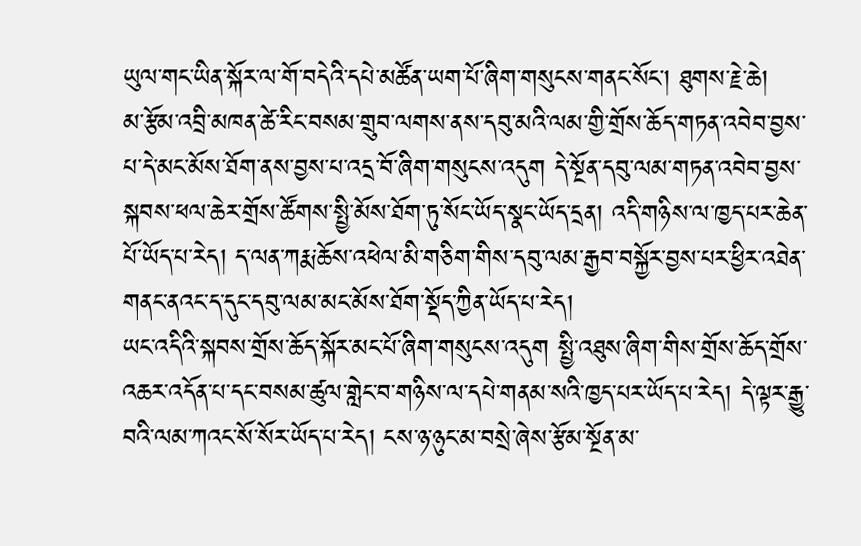ཡུལ་གང་ཡིན་སྐོར་ལ་གོ་བདེའི་དཔེ་མཚོན་ཡག་པོ་ཞིག་གསུངས་གནང་སོང་། ཐུགས་རྗེ་ཆེ།
མ་རྩོམ་འབྲི་མཁན་ཚེ་རིང་བསམ་གྲུབ་ལགས་ནས་དབུ་མའི་ལམ་གྱི་གྲོས་ཆོད་གཏན་འབེབ་བྱས་པ་དེ་མང་མོས་ཐོག་ནས་བྱས་པ་འདྲ་བོ་ཞིག་གསུངས་འདུག དེ་སྔོན་དབུ་ལམ་གཏན་འབེབ་བྱས་སྐབས་ཕལ་ཆེར་གྲོས་ཚོགས་སྤྱི་མོས་ཐོག་ཏུ་སོང་ཡོད་སྣང་ཡོད་དྲན། འདི་གཉིས་ལ་ཁྱད་པར་ཆེན་པོ་ཡོད་པ་རེད། ད་ལན་ཀརྨ་ཆོས་འཕེལ་མི་གཅིག་གིས་དབུ་ལམ་རྒྱབ་བསྐྱོར་བྱས་པར་ཕྱིར་འཐེན་གནང་ནའང་ད་དུང་དབུ་ལམ་མང་མོས་ཐོག་སྡོད་ཀྱིན་ཡོད་པ་རེད།
ཡང་འདིའི་སྐབས་གྲོས་ཆོད་སྐོར་མང་པོ་ཞིག་གསུངས་འདུག སྤྱི་འཐུས་ཞིག་གིས་གྲོས་ཆོད་གྲོས་འཆར་འདོན་པ་དང་བསམ་ཚུལ་གླེང་བ་གཉིས་ལ་དཔེ་གནམ་སའི་ཁྱད་པར་ཡོད་པ་རེད། དེ་ལྟར་རྒྱུ་བའི་ལམ་ཀའང་སོ་སོར་ཡོད་པ་རེད། ངས་ཉ་ཉུང་མ་བསྲེ་ཞེས་རྩོམ་སྔོན་མ་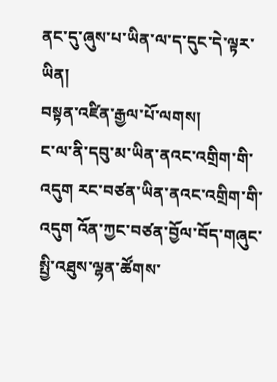ནང་དུ་ཞུས་པ་ཡིན་ལ་ད་དུང་དེ་ལྟར་ཡིན།
བསྟན་འཛིན་རྒྱལ་པོ་ལགས།
ང་ལ་ནི་དབུ་མ་ཡིན་ནའང་འགྲིག་གི་འདུག རང་བཙན་ཡིན་ནའང་འགྲིག་གི་འདུག འོན་ཀྱང་བཙན་བྱོལ་བོད་གཞུང་སྤྱི་འཐུས་ལྷན་ཚོགས་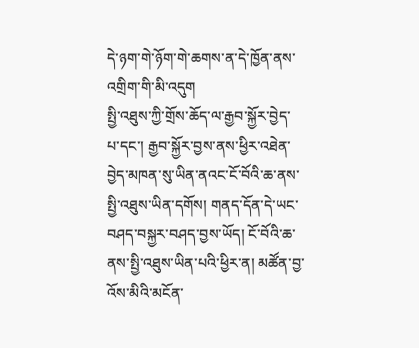དེ་ཉག་གེ་ཉོག་གེ་ཆགས་ན་དེ་ཁྱོན་ནས་འགྲིག་གི་མི་འདུག
སྤྱི་འཐུས་ཀྱི་གྲོས་ཆོད་ལ་རྒྱབ་སྐྱོར་བྱེད་པ་དང་། རྒྱབ་སྐྱོར་བྱས་ནས་ཕྱིར་འཐེན་བྱེད་མཁན་སུ་ཡིན་ནའང་ངོ་བོའི་ཆ་ནས་སྤྱི་འཐུས་ཡིན་དགོས། གནད་དོན་དེ་ཡང་བཤད་བསྐྱར་བཤད་བྱས་ཡོད། ངོ་བོའི་ཆ་ནས་སྤྱི་འཐུས་ཡིན་པའི་ཕྱིར་ན། མཚོན་བྱ་འོས་མིའི་མངོན་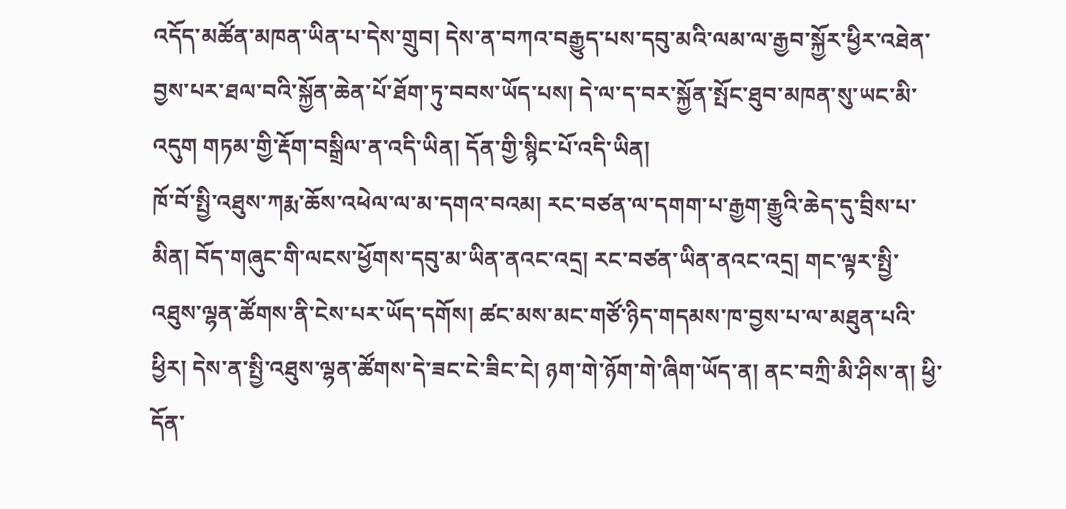འདོད་མཚོན་མཁན་ཡིན་པ་དེས་གྲུབ། དེས་ན་བཀའ་བརྒྱུད་པས་དབུ་མའི་ལམ་ལ་རྒྱབ་སྐྱོར་ཕྱིར་འཐེན་བྱས་པར་ཐལ་བའི་སྐྱོན་ཆེན་པོ་ཐོག་ཏུ་བབས་ཡོད་པས། དེ་ལ་ད་བར་སྐྱོན་སྤོང་ཐུབ་མཁན་སུ་ཡང་མི་འདུག གཏམ་གྱི་རྡོག་བསྒྲིལ་ན་འདི་ཡིན། དོན་གྱི་སྙིང་པོ་འདི་ཡིན།
ཁོ་བོ་སྤྱི་འཐུས་ཀརྨ་ཆོས་འཕེལ་ལ་མ་དགའ་བའམ། རང་བཙན་ལ་དགག་པ་རྒྱག་རྒྱུའི་ཆེད་དུ་བྲིས་པ་མིན། བོད་གཞུང་གི་ལངས་ཕྱོགས་དབུ་མ་ཡིན་ནའང་འདྲ། རང་བཙན་ཡིན་ནའང་འདྲ། གང་ལྟར་སྤྱི་འཐུས་ལྷན་ཚོགས་ནི་ངེས་པར་ཡོད་དགོས། ཚང་མས་མང་གཙོ་ཉིད་གདམས་ཁ་བྱས་པ་ལ་མཐུན་པའི་ཕྱིར། དེས་ན་སྤྱི་འཐུས་ལྷན་ཚོགས་དེ་ཟང་ངེ་ཟིང་ངེ། ཉག་གེ་ཉོག་གེ་ཞིག་ཡོད་ན། ནང་བཀྲི་མི་ཤིས་ན། ཕྱི་དོན་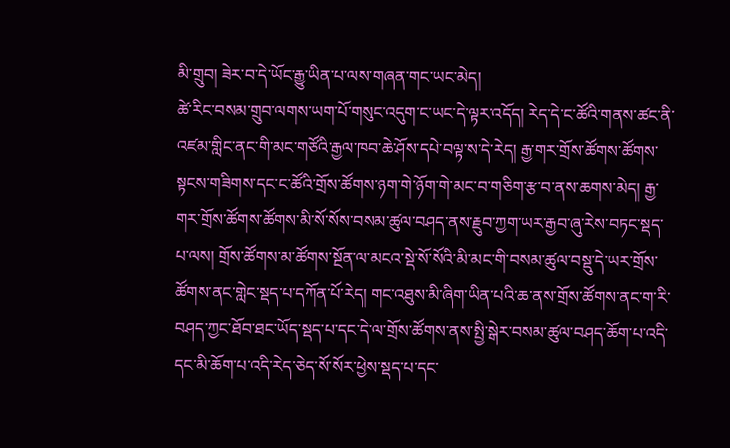མི་གྲུབ། ཟེར་བ་དེ་ཡོང་རྒྱུ་ཡིན་པ་ལས་གཞན་གང་ཡང་མེད།
ཚེ་རིང་བསམ་གྲུབ་ལགས་ཡག་པོ་གསུང་འདུག་ང་ཡང་དེ་ལྟར་འདོད། རེད་དེ་ང་ཚོའི་གནས་ཚང་ནི་འཛམ་གླིང་ནང་གི་མང་གཙོའི་རྒྱལ་ཁབ་ཆེ་ཤོས་དཔེ་བལྟ་ས་དེ་རེད། རྒྱ་གར་གྲོས་ཚོགས་ཚོགས་སྟངས་གཟིགས་དང་ང་ཚོའི་གྲོས་ཚོགས་ཉག་གེ་ཉོག་གེ་མང་བ་གཅིག་རྩ་བ་ནས་ཆགས་མེད། རྒྱ་གར་གྲོས་ཚོགས་ཚོགས་མི་སོ་སོས་བསམ་ཚུལ་བཤད་ནས་རྗུབ་ཀྱག་ཡར་རྒྱབ་ཞུ་རེས་བཏང་སྡད་པ་ལས། གྲོས་ཚོགས་མ་ཚོགས་སྔོན་ལ་མངའ་སྡེ་སོ་སོའི་མི་མང་གི་བསམ་ཚུལ་བསྡུ་དེ་ཡར་གྲོས་ཚོགས་ནང་གླེང་སྡད་པ་དཀོན་པོ་རེད། གང་འཐུས་མི་ཞིག་ཡིན་པའི་ཆ་ནས་གྲོས་ཚོགས་ནང་ག་རི་བཤད་ཀྱང་ཐོབ་ཐང་ཡོད་སྡད་པ་དང་དེ་ལ་གྲོས་ཚོགས་ནས་སྤྱི་སྒེར་བསམ་ཚུལ་བཤད་ཆོག་པ་འདི་དང་མི་ཆོག་པ་འདི་རེད་ཅེད་སོ་སོར་ཕྱེས་སྡད་པ་དང་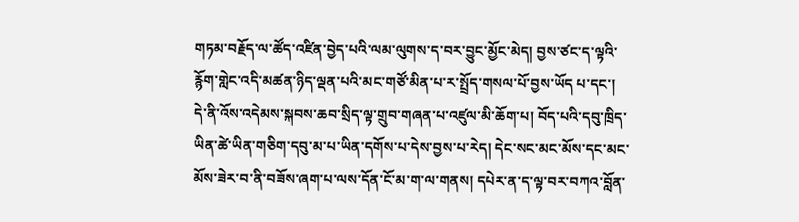གཏམ་བརྗོད་ལ་ཚོད་འཛིན་བྱེད་པའི་ལམ་ལུགས་ད་བར་བྱུང་མྱོང་མེད། བྱས་ཙང་ད་ལྟའི་རྙོག་གླེང་འདི་མཚན་ཉིད་ལྡན་པའི་མང་གཙོ་མིན་པ་ར་སྤྲོད་གསལ་པོ་བྱས་ཡོད པ་དང་། དེ་ནི་འོས་འདེམས་སྐབས་ཆབ་སྲིད་ལྟ་གྲུབ་གཞན་པ་འཛུལ་མི་ཆོག་པ། བོད་པའི་དབུ་ཁྲིད་ཡིན་ཚེ་ཡིན་གཅིག་དབུ་མ་པ་ཡིན་དགོས་པ་དེས་བྱས་པ་རེད། དེང་སང་མང་མོས་དང་མང་མོས་ཟེར་བ་ནི་བཟོས་ཞག་པ་ལས་དོན་ངོ་མ་ག་ལ་གནས། དཔེར་ན་ད་ལྟ་བར་བཀའ་བློན་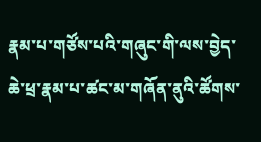རྣམ་པ་གཙོས་པའི་གཞུང་གི་ལས་བྱེད་ཆེ་ཕྲ་རྣམ་པ་ཚང་མ་གཞོན་ནུའི་ཚོགས་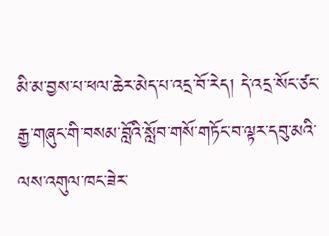མི་མ་བྱས་པ་ཕལ་ཆེར་མེད་པ་འདྲ་བོ་རེད། དེ་འདྲ་སོང་ཙང་རྒྱ་གཞུང་གི་བསམ་བློའི་སློབ་གསོ་གཏོང་བ་ལྟར་དབུ་མའི་ལས་འགུལ་ཁང་ཟེར་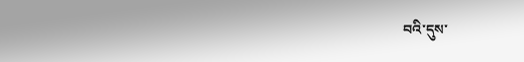བའི་དུས་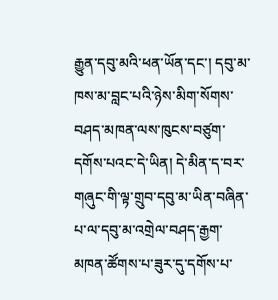རྒྱུན་དབུ་མའི་ཕན་ཡོན་དང་། དབུ་མ་ཁས་མ་བླང་པའི་ཉེས་མིག་སོགས་བཤད་མཁན་ལས་ཁུངས་བཙུག་དགོས་པའང་དེ་ཡིན། དེ་མིན་ད་བར་གཞུང་གི་ལྟ་གྲུབ་དབུ་མ་ཡིན་བཞིན་པ་ལ་དབུ་མ་འགྲེལ་བཤད་རྒྱག་མཁན་ཚོགས་པ་ཟུར་དུ་དགོས་པ་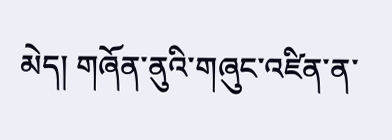མེད། གཞོན་ནུའི་གཞུང་འཛིན་ན་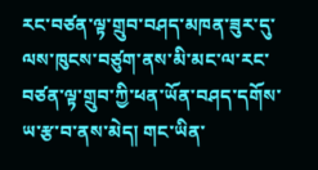རང་བཙན་ལྟ་གྲུབ་བཤད་མཁན་ཟུར་དུ་ལས་ཁུངས་བཙུག་ནས་མི་མང་ལ་རང་བཙན་ལྟ་གྲུབ་ཀྱི་ཕན་ཡོན་བཤད་དགོས་ཡ་རྩ་བ་ནས་མེད། གང་ཡིན་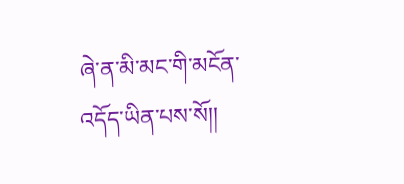ཞེ་ན་མི་མང་གི་མངོན་འདོད་ཡིན་པས་སོ།།